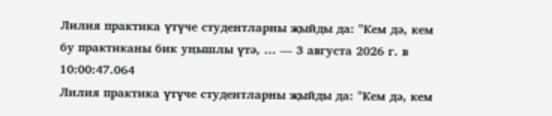Лилия практика үтүче студентларны җыйды да: "Кем дә, кем бу практиканы бик уңышлы үтә, ... — 3 августа 2026 г. в 10:00:47.064
Лилия практика үтүче студентларны җыйды да: "Кем дә, кем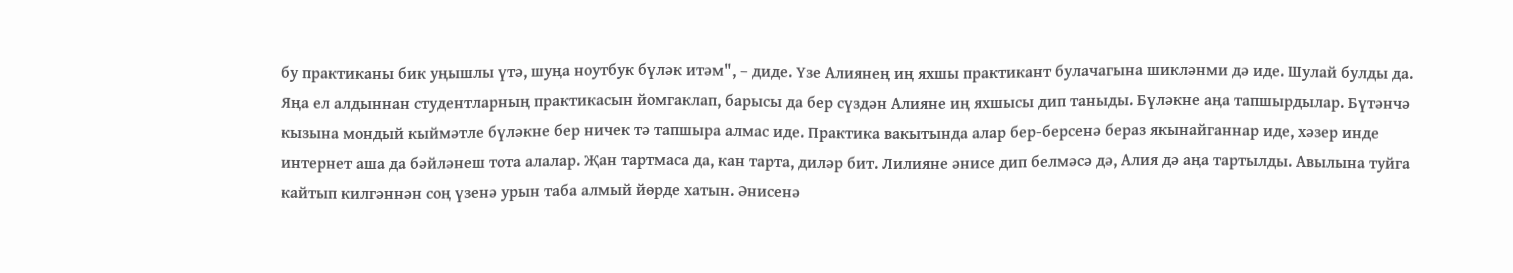бу практиканы бик уңышлы үтә, шуңа ноутбук бүләк итәм", – диде. Үзе Алиянең иң яхшы практикант булачагына шикләнми дә иде. Шулай булды да. Яңа ел алдыннан студентларның практикасын йомгаклап, барысы да бер сүздән Алияне иң яхшысы дип таныды. Бүләкне аңа тапшырдылар. Бүтәнчә кызына мондый кыймәтле бүләкне бер ничек тә тапшыра алмас иде. Практика вакытында алар бер-берсенә бераз якынайганнар иде, хәзер инде интернет аша да бәйләнеш тота алалар. Җан тартмаса да, кан тарта, диләр бит. Лилияне әнисе дип белмәсә дә, Алия дә аңа тартылды. Авылына туйга кайтып килгәннән соң үзенә урын таба алмый йөрде хатын. Әнисенә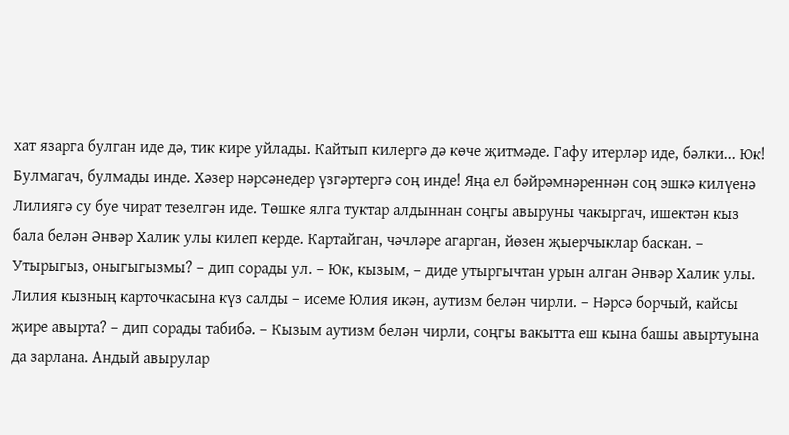хат язарга булган иде дә, тик кире уйлады. Кайтып килергә дә көче җитмәде. Гафу итерләр иде, бәлки... Юк! Булмагач, булмады инде. Хәзер нәрсәнедер үзгәртергә соң инде! Яңа ел бәйрәмнәреннән соң эшкә килүенә Лилиягә су буе чират тезелгән иде. Төшке ялга туктар алдыннан соңгы авыруны чакыргач, ишектән кыз бала белән Әнвәр Халик улы килеп керде. Картайган, чәчләре агарган, йөзен җыерчыклар баскан. – Утырыгыз, оныгыгызмы? – дип сорады ул. – Юк, кызым, – диде утыргычтан урын алган Әнвәр Халик улы. Лилия кызның карточкасына күз салды – исеме Юлия икән, аутизм белән чирли. – Нәрсә борчый, кайсы җире авырта? – дип сорады табибә. – Кызым аутизм белән чирли, соңгы вакытта еш кына башы авыртуына да зарлана. Андый авырулар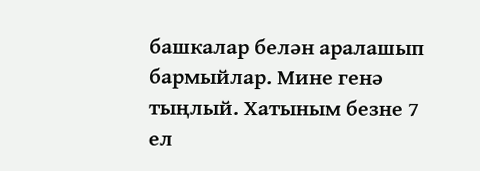башкалар белән аралашып бармыйлар. Мине генә тыңлый. Хатыным безне 7 ел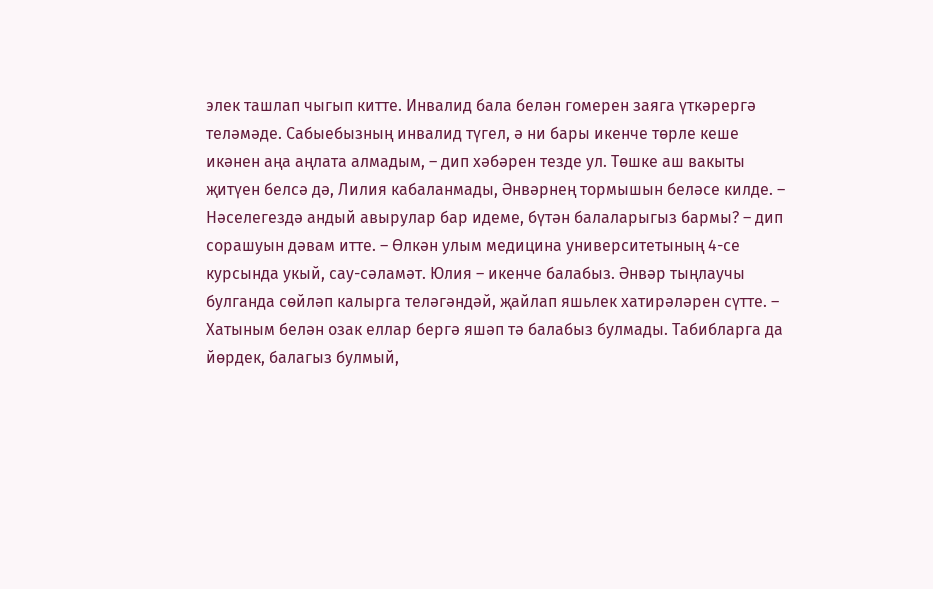элек ташлап чыгып китте. Инвалид бала белән гомерен заяга үткәрергә теләмәде. Сабыебызның инвалид түгел, ә ни бары икенче төрле кеше икәнен аңа аңлата алмадым, – дип хәбәрен тезде ул. Төшке аш вакыты җитүен белсә дә, Лилия кабаланмады, Әнвәрнең тормышын беләсе килде. – Нәселегездә андый авырулар бар идеме, бүтән балаларыгыз бармы? – дип сорашуын дәвам итте. – Өлкән улым медицина университетының 4-се курсында укый, сау-сәламәт. Юлия – икенче балабыз. Әнвәр тыңлаучы булганда сөйләп калырга теләгәндәй, җайлап яшьлек хатирәләрен сүтте. – Хатыным белән озак еллар бергә яшәп тә балабыз булмады. Табибларга да йөрдек, балагыз булмый,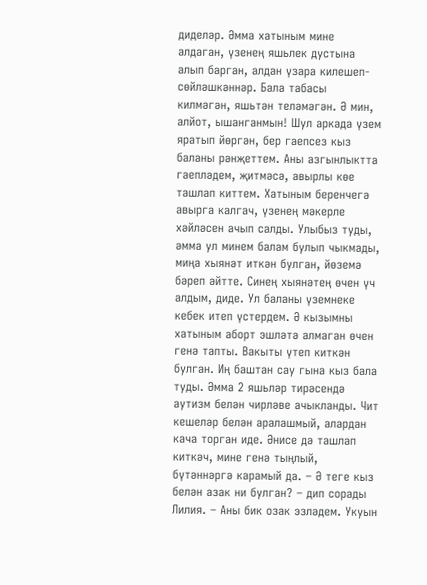диделәр. Әмма хатыным мине алдаган, үзенең яшьлек дустына алып барган, алдан үзара килешеп-сөйләшкәннәр. Бала табасы килмәгән, яшьтән теләмәгән. Ә мин, алйот, ышанганмын! Шул аркада үзем яратып йөргән, бер гаепсез кыз баланы рәнҗеттем. Аны азгынлыктта гаепләдем, җитмәсә, авырлы көе ташлап киттем. Хатыным беренчегә авырга калгач, үзенең мәкерле хәйләсен ачып салды. Улыбыз туды, әмма ул минем балам булып чыкмады, миңа хыянәт иткән булган, йөземә бәреп әйтте. Синең хыянәтең өчен үч алдым, диде. Ул баланы үземнеке кебек итеп үстердем. Ә кызымны хатыным аборт эшләтә алмаган өчен генә тапты. Вакыты үтеп киткән булган. Иң баштан сау гына кыз бала туды. Әмма 2 яшьләр тирәсендә аутизм белән чирләве ачыкланды. Чит кешеләр белән аралашмый, алардан кача торган иде. Әнисе дә ташлап киткәч, мине генә тыңлый, бүтәннәргә карамый да. – Ә теге кыз белән азак ни булган? – дип сорады Лилия. – Аны бик озак эзләдем. Укуын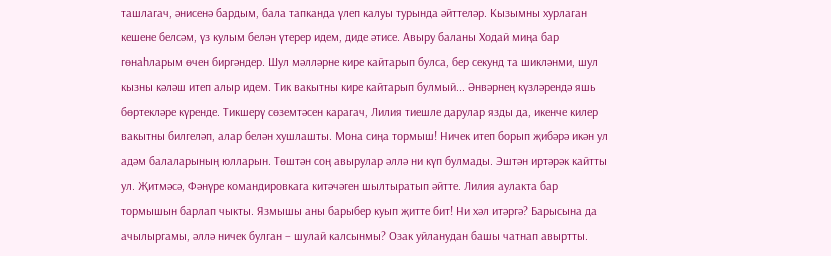ташлагач, әнисенә бардым, бала тапканда үлеп калуы турында әйттеләр. Кызымны хурлаган кешене белсәм, үз кулым белән үтерер идем, диде әтисе. Авыру баланы Ходай миңа бар гөнаһларым өчен биргәндер. Шул мәлләрне кире кайтарып булса, бер секунд та шикләнми, шул кызны кәләш итеп алыр идем. Тик вакытны кире кайтарып булмый... Әнвәрнең күзләрендә яшь бөртекләре күренде. Тикшерү сөземтәсен карагач, Лилия тиешле дарулар язды да, икенче килер вакытны билгеләп, алар белән хушлашты. Мона сиңа тормыш! Ничек итеп борып җибәрә икән ул адәм балаларының юлларын. Төштән соң авырулар әллә ни күп булмады. Эштән иртәрәк кайтты ул. Җитмәсә, Фәнүре командировкага китәчәген шылтыратып әйтте. Лилия аулакта бар тормышын барлап чыкты. Язмышы аны барыбер куып җитте бит! Ни хәл итәргә? Барысына да ачылыргамы, әллә ничек булган – шулай калсынмы? Озак уйланудан башы чатнап авыртты.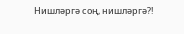Нишләргә соң, нишләргә?!